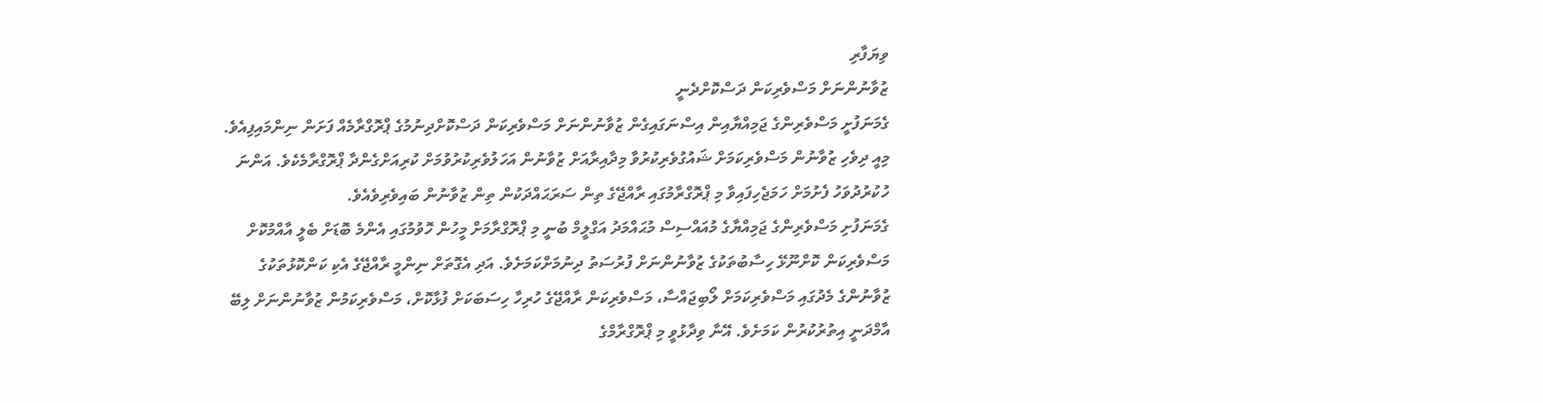ވިޔަފާރި
ޒުވާނުންނަށް މަސްވެރިކަން ދަސްކޮށްދެނީ
ގެމަނަފުށީ މަސްވެރިންގެ ޖަމިއްޔާއިން އިސްނަގައިގެން ޒުވާނުންނަށް މަސްވެރިކަން ދަސްކޮށްދިނުމުގެ ޕްރޮގްރާމެއް ފަށަން ނިންމައިފިއެވެ. މިއީ ދިވެހި ޒުވާނުން މަސްވެރިކަމަށް ޝައުގުވެރިކުރުވާ މިދާއިރާއަށް ޒުވާނުން އަހަލުވެރިކުރުވުމަށް ކުރިއަށްގެންދާ ޕްރޮގްރާމެކެވެ. އަންނަ ހުކުރުދުވަހު ފެށުމަށް ހަމަޖެހިފައިވާ މި ޕްރޮގްރާމުގައި ރާއްޖޭގެ ތިން ސަރަޙައްދަކުން ތިން ޒުވާނުން ބައިވެރިވެއެވެ.
ގެމަނަފުށި މަސްވެރިންގެ ޖަމިއްޔާގެ މުއައްސިސް މުޙައްމަދު އަގްލީމް ބުނީ މި ޕްރޮގްރާމަށް މީހުން ހޮވުމުގައި އެންމެ ބޮޑަށް ބެލީ އާއްމުކޮށް މަސްވެރިކަން ކޮށްނޫޅޭ ހިސާބުތަކުގެ ޒުވާނުންނަށް ފުރުސަތު ދިނުމަށްކަމަށެވެ. އަދި އެގޮތަށް ނިންމީ ރާއްޖޭގެ އެކި ކަންކޮޅުތަކުގެ ޒުވާނުންގެ މެދުގައި މަސްވެރިކަމަށް ލޯބިޖައްސާ، މަސްވެރިކަން ރާއްޖޭގެ ހުރިހާ ހިސަބަކަށް ފުޅާކޮށް، މަސްވެރިކަމުން ޒުވާނުންނަށް ލިބޭ އާމްދަނީ އިތުރުކުރުން ކަމަށެވެ. އޭނާ ވިދާޅުވީ މި ޕްރޮގްރާމްގެ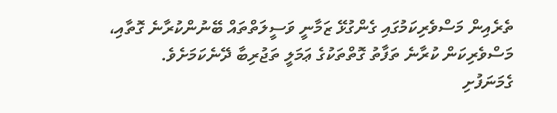ތެރެއިން މަސްވެރިކަމުގައި ގެންގުޅޭ ޒަމާނީ ވަސީލަތްތައް ބޭނުންކުރާނެ ގޮތާއި، މަސްވެރިކަން ކުރާނެ ތަފާތު ގޮތްތަކުގެ ޢަމަލީ ތަޖުރިބާ ދޭނެކަމަށެވެ.
ގެމަނަފުށި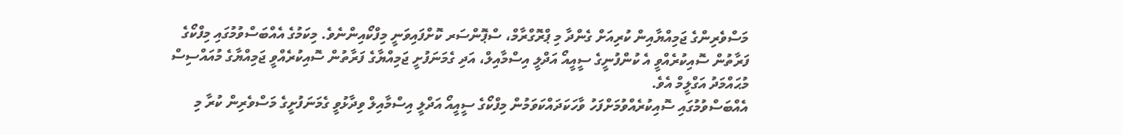މަސްވެރިންގެ ޖަމިއްޔާއިން ކުރިއަށް ގެންދާ މި ޕްރޮގްރާމް، ސްޕޮންސަރ ކޮށްފައިވަނީ މިފްކޯއިންނެވެ. މިކަމުގެ އެއްބަސްވުމުގައި މިފްކޯގެ ފަރާތުން ސޮއިކުރެއްވީ އެ ކުންފުނީގެ ސީއީއޯ އަދްލީ އިސްމާއިލް، އަދި ގެމަނަފުށީ ޖަމިއްޔާގެ ފަރާތުން ސޮއިކުރެއްވީ ޖަމިއްޔާގެ މުއައްސިސް މުޙައްމަދު އަގްލީމް އެވެ.
އެއްބަސްވުމުގައި ސޮއިކުރެއްވުމަށްފަހު ވާހަކަދައްކަވަމުން މިފްކޯގެ ސީއީއޯ އަދްލީ އިސްމާއިލް ވިދާޅުވީ ގެމަނަފުށީގެ މަސްވެރިން ކުރާ މި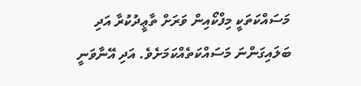މަސައްކަތަކީ މިފްކޯއިން ވަރަށް ތާޢީދުކުރާ އަދި ބަލައިގަންނަ މަސައްކަތެއްކަމަށެވެ. އަދި އޭނާވަނީ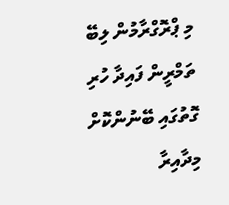މި ޕްރޮގްރާމުން ލިބޭ ތަމްރީން ފައިދާ ހުރި ގޮތުގައި ބޭނުންކޮށް މިދާއިރާ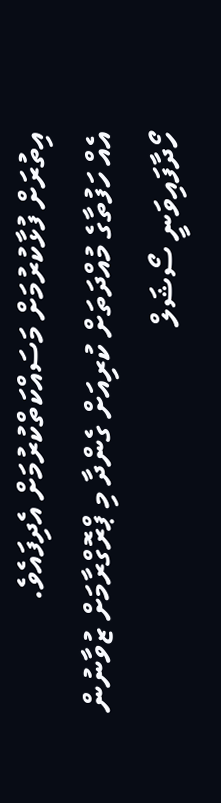އިތުރަށް ފުޅާކުރުމަށް މަސައްކަތްކުރުމަށް އެދިފައެވެ.
އެއް ހަފުތާގެ މުއްދަތަށް ކުރިއަށް ގެންދާ މި ޕްރޮގްރާމަށް ޒުވާނުން ހޯދާފައިވަނީ ސޯޝަލް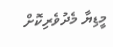މީޑިޔާ މެދުވެރިކޮށް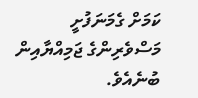ކަމަށް ގެމަނަފުށީ މަސްވެރިންގެ ޖަމިއްޔާއިން ބުނެއެވެ.